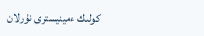كولىك ءمينيسترى نۇرلان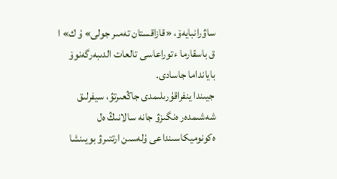ساۋرانبايەۆ، «قازاقستان تەمىر جولى» ۇ ك» ا ق باسقارما ءتوراعاسى تالعات الدىبەرگەنوۆ بايانداما جاسادى.
جيىندا ينفراقۇرىلىمدى جاڭعىرتۋ، سيفرلىق شەشىمدەر ەنگىزۋ جانە سالانىڭ ەل ەكونوميكاسىنداعى ۇلەسىن ارتتىرۋ بويىنشا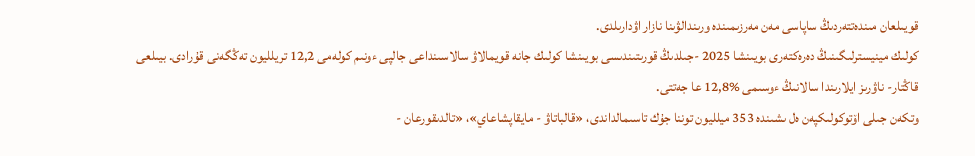قويىلعان مىندەتتەردىڭ ساپاسى مەن مەرزىمىندە ورىندالۋىنا نازار اۋدارىلدى.
كولىك مينيسترلىگىنىڭ دەرەكتەرى بويىنشا 2025 -جىلدىڭ قورىتىندىسى بويىنشا كولىك جانە قويمالاۋ سالاسىنداعى جالپى ءونىم كولەمى 12,2 تريلليون تەڭگەنى قۇرادى. بيىلعى قاڭتار- ناۋرىز ايلارىندا سالانىڭ ءوسىمى %12,8 عا جەتتى.
وتكەن جىلى اۆتوكولىكپەن ەل ىشىندە 353 ميلليون توننا جۇك تاسىمالداندى، «قالباتاۋ - مايقاپشاعاي»، «تالدىقورعان -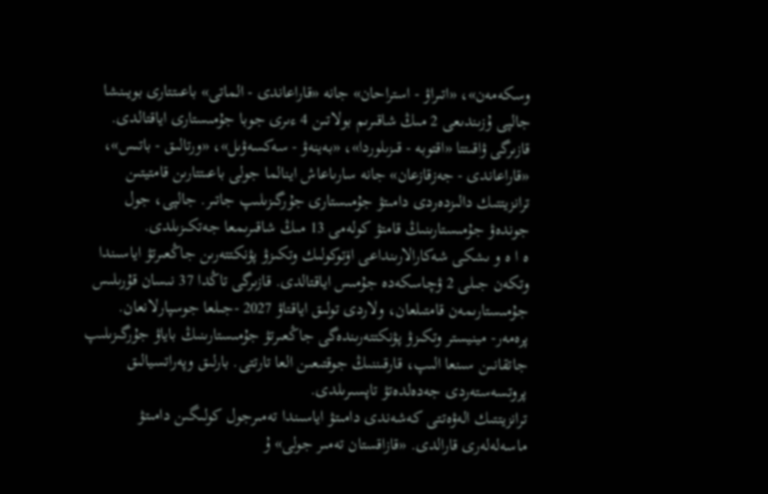وسكەمەن»، «اتىراۋ - استراحان» جانە «قاراعاندى - الماتى» باعىتتارى بويىنشا جالپى ۇزىندىعى 2 مىڭ شاقىرىم بولاتىن 4 ءىرى جوبا جۇمىستارى اياقتالدى. قازىرگى ۋاقىتتا «اقتوبە - قىزىلوردا»، «بەينەۋ - سەكسەۋىل»، «ورتالىق - باتىس»، «قاراعاندى - جەزقازعان» جانە سارىاعاش اينالما جولى باعىتتارىن قامتيتىن ترانزيتتىك دالىزدەردى دامىتۋ جۇمىستارى جۇرگىزىلىپ جاتىر. جالپى، جول جوندەۋ جۇمىستارىنىڭ قامتۋ كولەمى 13 مىڭ شاقىرىمعا جەتكىزىلدى.
ە ا ە و ىشكى شەكارالارىنداعى اۆتوكولىك وتكىزۋ پۋنكتتەرىن جاڭعىرتۋ اياسىندا وتكەن جىلى 2 ۋچاسكەدە جۇمىس اياقتالدى. قازىرگى تاڭدا 37 نىسان قۇرىلىس جۇمىستارىمەن قامتىلعان، ولاردى تولىق اياقتاۋ 2027 -جىلعا جوسپارلانعان.
پرەمەر- مينيستر وتكىزۋ پۋنكتتەرىندەگى جاڭعىرتۋ جۇمىستارىنىڭ باياۋ جۇرگىزىلىپ جاتقانىن سىنعا الىپ، قارقىننىڭ جوقتىعىن العا تارتتى. بارلىق وپەراتسيالىق پروتسەستەردى جەدەلدەتۋ تاپسىرىلدى.
ترانزيتتىك الەۋەتتى كەشەندى دامىتۋ اياسىندا تەمىرجول كولىگىن دامىتۋ ماسەلەلەرى قارالدى. «قازاقستان تەمىر جولى» ۇ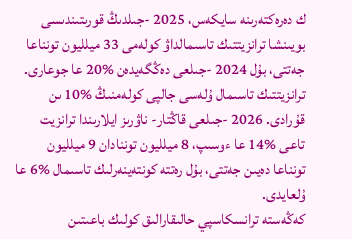ك دەرەكتەرىنە سايكەس، 2025 -جىلدىڭ قورىتىندىسى بويىنشا ترانزيتتىك تاسىمالداۋ كولەمى 33 ميلليون تونناعا جەتتى، بۇل 2024 -جىلعى دەڭگەيدەن %20 عا جوعارى. ترانزيتتىك تاسىمال ۇلەسى جالپى كولەمنىڭ %10 ىن قۇرادى. 2026 -جىلعى قاڭتار- ناۋرىز ايلارىندا ترانزيت تاعى %14 عا ءوسىپ، 8 ميلليون توننادان 9 ميلليون تونناعا دەيىن جەتتى، بۇل رەتتە كونتەينەرلىك تاسىمال %6 عا ۇلعايدى.
كەڭەستە ترانسكاسپي حالىقارالىق كولىك باعىتىن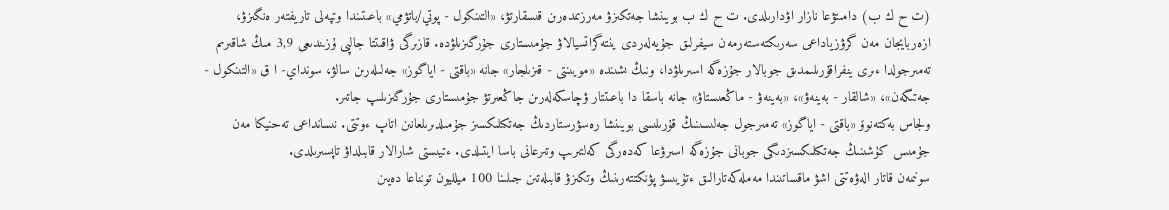(ت ح ك ب) دامىتۋعا نازار اۋدارىلدى. ت ح ك ب بويىنشا جەتكىزۋ مەرزىمدەرىن قىسقارتۋ، «التىنكول - پوتي/باتۋمي» باعىتىندا وتپەلى تاريفتەر ەنگىزۋ، ازەربايجان مەن گرۋزياداعى سەرىكتەستەرمەن سيفرلىق جۇيەلەردى ينتەگراتسيالاۋ جۇمىستارى جۇرگىزىلۋدە. قازىرگى ۋاقىتتا جالپى ۇزىندىعى 3,9 مىڭ شاقىرىم تەمىرجولدا ءىرى ينفراقۇرىلىمدىق جوبالار جۇزەگە اسىرىلۋدا، ونىڭ ىشىندە «مويىنتى - قىزىلجار» جانە «باقتى - اياگوز» جەلىلەرىن سالۋ، سونداي- ا ق «التىنكول - جەتىگەن»، «شالقار - بەينەۋ»، «بەينەۋ - ماڭعىستاۋ» جانە باسقا دا باعىتتار ۋچاسكەلەرىن جاڭعىرتۋ جۇمىستارى جۇرگىزىلىپ جاتىر.
ولجاس بەكتەنوۆ «باقتى - اياگوز» تەمىرجول جەلىسىنىڭ قۇرىلىسى بويىنشا رەسۋرستاردىڭ جەتكىلىكسىز جۇمىلدىرىلعانىن اتاپ ءوتتى. نىسانداعى تەحنيكا مەن جۇمىس كۇشىنىڭ جەتكىلىكسىزدىگى جوبانى جۇزەگە اسىرۋعا كەدەرگى كەلتىرىپ وتىرعانى باسا ايتىلدى. ءتيىستى شارالار قابىلداۋ تاپسىرىلدى.
سونىمەن قاتار الەۋەتتى اشۋ ماقساتىندا مەملەكەتارالىق ءتۇيىسۋ پۋنكتتەرىنىڭ وتكىزۋ قابىلەتىن جىلىنا 100 ميلليون تونناعا دەيىن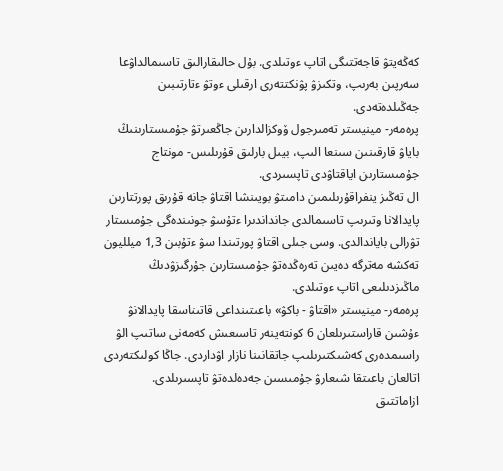كەڭەيتۋ قاجەتتىگى اتاپ ءوتىلدى. بۇل حالىقارالىق تاسىمالداۋعا سەرپىن بەرىپ، وتكىزۋ پۋنكتتەرى ارقىلى ءوتۋ ءتارتىبىن جەڭىلدەتەدى.
پرەمەر- مينيستر تەمىرجول ۆوكزالدارىن جاڭعىرتۋ جۇمىستارىنىڭ باياۋ قارقىنىن سىنعا الىپ، بيىل بارلىق قۇرىلىس- مونتاج جۇمىستارىن اياقتاۋدى تاپسىردى.
ال تەڭىز ينفراقۇرىلىمىن دامىتۋ بويىنشا اقتاۋ جانە قۇرىق پورتتارىن پايدالانا وتىرىپ تاسىمالدى جانداندىرا ءتۇسۋ جونىندەگى جۇمىستار تۋرالى باياندالدى. وسى جىلى اقتاۋ پورتىندا سۋ ءتۇبىن 1,3 ميلليون تەكشە مەترگە دەيىن تەرەڭدەتۋ جۇمىستارىن جۇرگىزۋدىڭ ماڭىزدىلىعى اتاپ ءوتىلدى.
پرەمەر- مينيستر «اقتاۋ - باكۋ» باعىتىنداعى قاتىناسقا پايدالانۋ ءۇشىن قاراستىرىلعان 6 كونتەينەر تاسىعىش كەمەنى ساتىپ الۋ راسىمدەرى كەشىكتىرىلىپ جاتقانىنا نازار اۋداردى. جاڭا كولىكتەردى اتالعان باعىتقا شىعارۋ جۇمىسىن جەدەلدەتۋ تاپسىرىلدى.
ازاماتتىق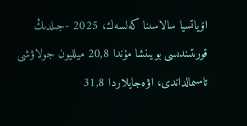اۆياتسيا سالاسىنا كەلسەك، 2025 -جىلدىڭ قورىتىندىسى بويىنشا مۇندا 20,8 ميلليون جولاۋشى تاسىمالداندى، اۋەجايلاردا 31,8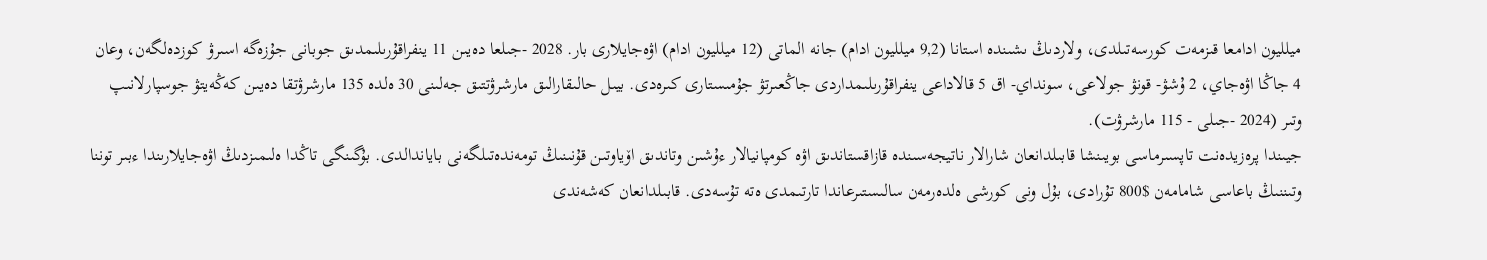ميلليون ادامعا قىزمەت كورسەتىلدى، ولاردىڭ ىشىندە استانا (9,2 ميلليون ادام) جانە الماتى (12 ميلليون ادام) اۋەجايلارى بار. 2028 -جىلعا دەيىن 11 ينفراقۇرىلىمدىق جوبانى جۇزەگە اسىرۋ كوزدەلگەن، وعان 4 جاڭا اۋەجاي، 2 ۇشۋ- قونۋ جولاعى، سونداي- اق 5 قالاداعى ينفراقۇرىلىمداردى جاڭعىرتۋ جۇمىستارى كىرەدى. بيىل حالىقارالىق مارشرۋتتىق جەلىنى 30 ەلدە 135 مارشرۋتقا دەيىن كەڭەيتۋ جوسپارلانىپ وتىر (2024 -جىلى - 115 مارشرۋت).
جيىندا پرەزيدەنت تاپسىرماسى بويىنشا قابىلدانعان شارالار ناتيجەسىندە قازاقستاندىق اۋە كومپانيالار ءۇشىن وتاندىق اۆياوتىن قۇنىنىڭ تومەندەتىلگەنى باياندالدى. بۇگىنگى تاڭدا ەلىمىزدىڭ اۋەجايلارىندا ءبىر توننا وتىننىڭ باعاسى شامامەن $800 تۇرادى، بۇل ونى كورشى ەلدەرمەن سالىستىرعاندا تارتىمدى ەتە تۇسەدى. قابىلدانعان كەشەندى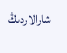شارالاردىڭ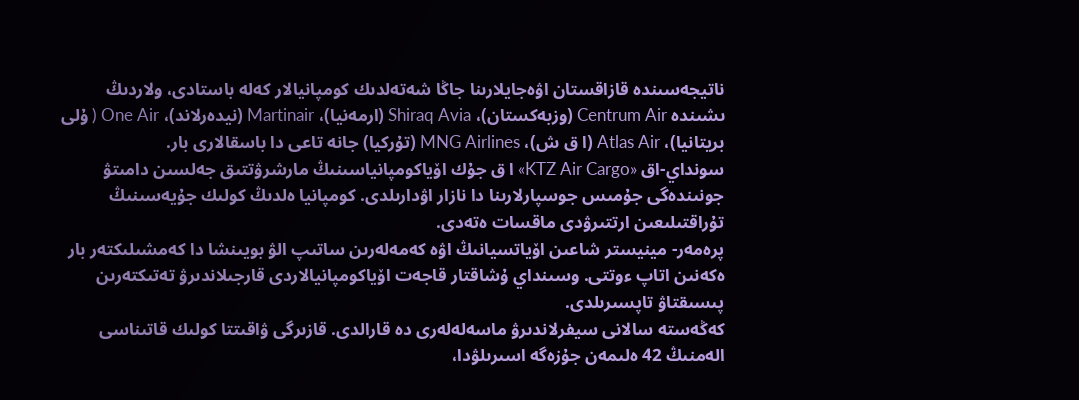ناتيجەسىندە قازاقستان اۋەجايلارىنا جاڭا شەتەلدىك كومپانيالار كەلە باستادى، ولاردىڭ ىشىندە Centrum Air (وزبەكستان)، Shiraq Avia (ارمەنيا)، Martinair (نيدەرلاند)، One Air ( ۇلى بريتانيا)، Atlas Air (ا ق ش)، MNG Airlines (تۇركيا) جانە تاعى دا باسقالارى بار.
سونداي-اق «KTZ Air Cargo» ا ق جۇك اۆياكومپانياسىنىڭ مارشرۋتتىق جەلسىن دامىتۋ جونىندەگى جۇمىس جوسپارلارىنا دا نازار اۋدارىلدى. كومپانيا ەلدىڭ كولىك جۇيەسىنىڭ تۇراقتىلىعىن ارتتىرۋدى ماقسات ەتەدى.
پرەمەر- مينيستر شاعىن اۆياتسيانىڭ اۋە كەمەلەرىن ساتىپ الۋ بويىنشا دا كەمشىلىكتەر بار ەكەنىن اتاپ ءوتتى. وسىنداي ۇشاقتار قاجەت اۆياكومپانيالاردى قارجىلاندىرۋ تەتىكتەرىن پىسىقتاۋ تاپسىرىلدى.
كەڭەستە سالانى سيفرلاندىرۋ ماسەلەلەرى دە قارالدى. قازىرگى ۋاقىتتا كولىك قاتىناسى الەمنىڭ 42 ەلىمەن جۇزەگە اسىرىلۋدا،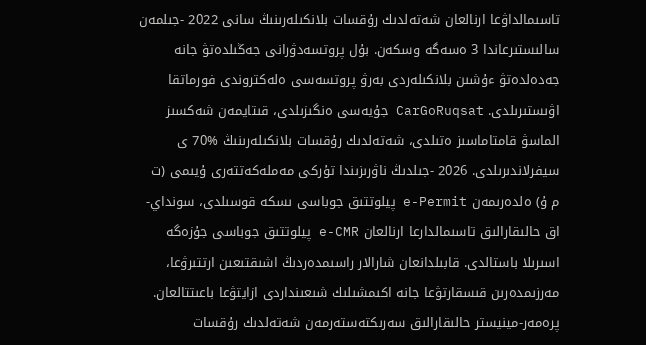تاسىمالداۋعا ارنالعان شەتەلدىك رۇقسات بلانكىلەرىنىڭ سانى 2022 -جىلمەن سالىستىرعاندا 3 ەسەگە وسكەن. بۇل پروتسەدۋرانى جەڭىلدەتۋ جانە جەدەلدەتۋ ءۇشىن بلانكىلەردى بەرۋ پروتسەسى ەلەكتروندى فورماتقا اۋىستىرىلدى. CarGoRuqsat جۇيەسى ەنگىزىلدى، قىتايمەن شەكسىز الماسۋ قامتاماسىز ەتىلدى، شەتەلدىك رۇقسات بلانكىلەرىنىڭ %70 ى سيفرلاندىرىلدى. 2026 -جىلدىڭ ناۋرىزىندا تۇركى مەملەكەتتەرى ۇيىمى (ت م ۇ) ەلدەرىمەن e-Permit پيلوتتىق جوباسى ىسكە قوسىلدى، سونداي-اق حالىقارالىق تاسىمالدارعا ارنالعان e-CMR پيلوتتىق جوباسى جۇزەگە اسىرىلا باستالدى. قابىلدانعان شارالار راسىمدەردىڭ اشىقتىعىن ارتتىرۋعا، مەرزىمدەرىن قىسقارتۋعا جانە اكىمشىلىك شىعىنداردى ازايتۋعا باعىتتالعان.
پرەمەر-مينيستر حالىقارالىق سەرىكتەستەرمەن شەتەلدىك رۇقسات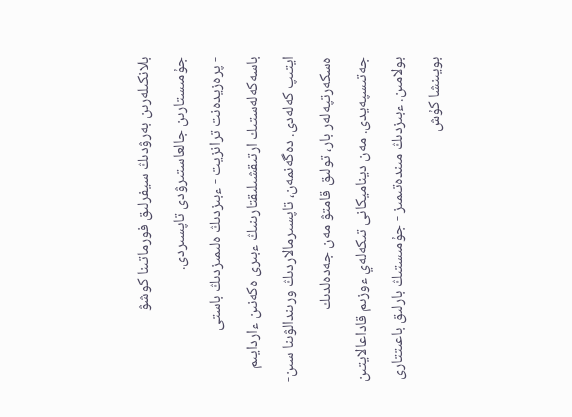بلانكىلەرىن بەرۋدىڭ سيفرلىق فورماتىنا كوشۋ جۇمىستارىن جالعاستىرۋدى تاپسىردى.
- پرەزيدەنت ترانزيت - ءبىزدىڭ ەلىمىزدىڭ باستى باسەكەلەستىك ارتىقشىلىقتارىنىڭ ءبىرى ەكەنىن ءاردايىم ايتىپ كەلەدى. دەگەنمەن، تاپسىرمالاردىڭ ورىندالۋىنا سىن- ەسكەرتپەلەر بار، تولىق قامتۋ مەن جەدەلدىك جەتىسپەيدى. مەن ديناميكانى تىكەلەي ءوزىم قاداعالايتىن بولامىن. ءبىزدىڭ مىندەتىمىز - جۇمىستىڭ بارلىق باعىتتارى بويىنشا كۇش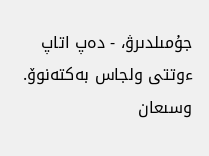جۇمىلدىرۋ، - دەپ اتاپ ءوتتى ولجاس بەكتەنوۆ.
وسىعان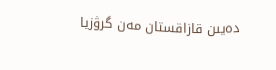دەيىن قازاقستان مەن گرۋزيا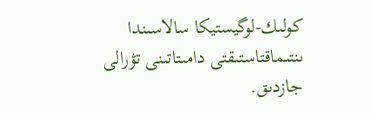كولىك-لوگيستيكا سالاسىندا ىنتىماقتاستىقتى دامىتاتىنى تۋرالى جازدىق.